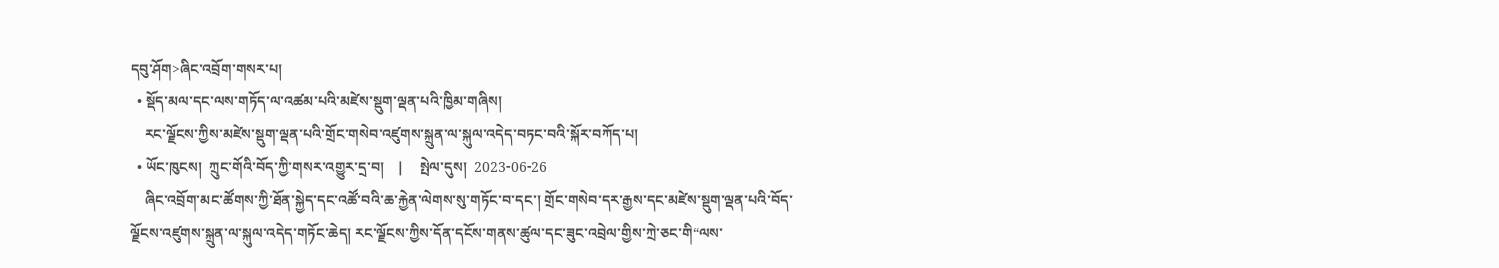དབུ་ཤོག>ཞིང་འབྲོག་གསར་པ།
  • སྡོད་མལ་དང་ལས་གཏོད་ལ་འཚམ་པའི་མཛེས་སྡུག་ལྡན་པའི་ཁྱིམ་གཞིས།
    རང་ལྗོངས་ཀྱིས་མཛེས་སྡུག་ལྡན་པའི་གྲོང་གསེབ་འཛུགས་སྐྲུན་ལ་སྐུལ་འདེད་བཏང་བའི་སྐོར་བཀོད་པ།
  • ཡོང་ཁུངས།  ཀྲུང་གོའི་བོད་ཀྱི་གསར་འགྱུར་དྲ་བ།    |     སྤེལ་དུས།  2023-06-26
    ཞིང་འབྲོག་མང་ཚོགས་ཀྱི་ཐོན་སྐྱེད་དང་འཚོ་བའི་ཆ་རྐྱེན་ལེགས་སུ་གཏོང་བ་དང་། གྲོང་གསེབ་དར་རྒྱས་དང་མཛེས་སྡུག་ལྡན་པའི་བོད་ལྗོངས་འཛུགས་སྐྲུན་ལ་སྐུལ་འདེད་གཏོང་ཆེད། རང་ལྗོངས་ཀྱིས་དོན་དངོས་གནས་ཚུལ་དང་ཟུང་འབྲེལ་གྱིས་ཀྲེ་ཅང་གི“ལས་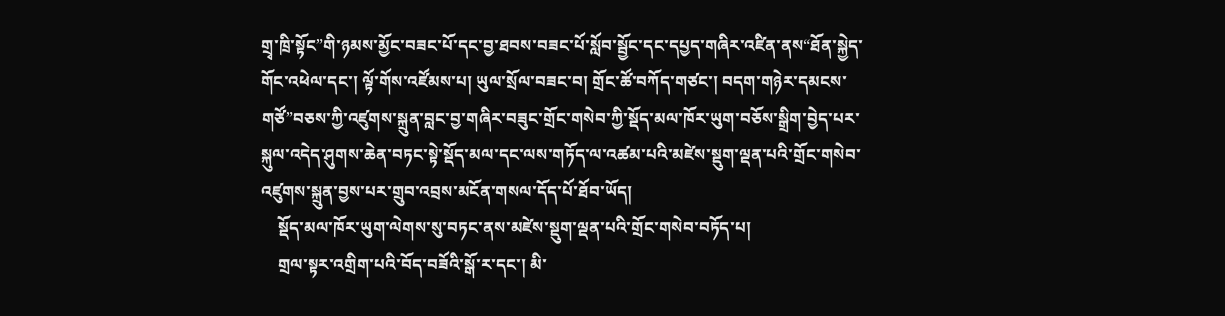གྲྭ་ཁྲི་སྟོང”གི་ཉམས་མྱོང་བཟང་པོ་དང་བྱ་ཐབས་བཟང་པོ་སློབ་སྦྱོང་དང་དཔྱད་གཞིར་འཛིན་ནས“ཐོན་སྐྱེད་གོང་འཕེལ་དང་། ལྟོ་གོས་འཛོམས་པ། ཡུལ་སྲོལ་བཟང་བ། གྲོང་ཚོ་བཀོད་གཙང་། བདག་གཉེར་དམངས་གཙོ”བཅས་ཀྱི་འཛུགས་སྐྲུན་བླང་བྱ་གཞིར་བཟུང་གྲོང་གསེབ་ཀྱི་སྡོད་མལ་ཁོར་ཡུག་བཅོས་སྒྲིག་བྱེད་པར་སྐུལ་འདེད་ཤུགས་ཆེན་བཏང་སྟེ་སྡོད་མལ་དང་ལས་གཏོད་ལ་འཚམ་པའི་མཛེས་སྡུག་ལྡན་པའི་གྲོང་གསེབ་འཛུགས་སྐྲུན་བྱས་པར་གྲུབ་འབྲས་མངོན་གསལ་དོད་པོ་ཐོབ་ཡོད།
    སྡོད་མལ་ཁོར་ཡུག་ལེགས་སུ་བཏང་ནས་མཛེས་སྡུག་ལྡན་པའི་གྲོང་གསེབ་བཏོད་པ།
    གྲལ་སྟར་འགྲིག་པའི་བོད་བཟོའི་སྒོ་ར་དང་། མི་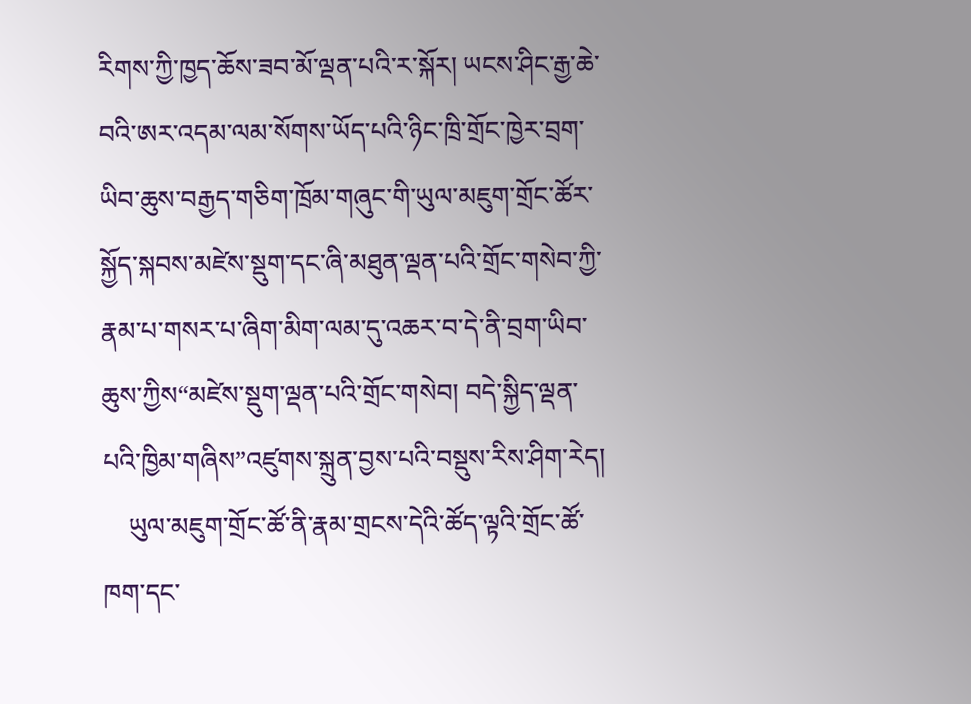རིགས་ཀྱི་ཁྱད་ཆོས་ཟབ་མོ་ལྡན་པའི་ར་སྐོར། ཡངས་ཤིང་རྒྱ་ཆེ་བའི་ཨར་འདམ་ལམ་སོགས་ཡོད་པའི་ཉིང་ཁྲི་གྲོང་ཁྱེར་བྲག་ཡིབ་ཆུས་བརྒྱད་གཅིག་ཁྲོམ་གཞུང་གི་ཡུལ་མཇུག་གྲོང་ཚོར་སྐྱོད་སྐབས་མཛེས་སྡུག་དང་ཞི་མཐུན་ལྡན་པའི་གྲོང་གསེབ་ཀྱི་རྣམ་པ་གསར་པ་ཞིག་མིག་ལམ་དུ་འཆར་བ་དེ་ནི་བྲག་ཡིབ་ཆུས་ཀྱིས“མཛེས་སྡུག་ལྡན་པའི་གྲོང་གསེབ། བདེ་སྐྱིད་ལྡན་པའི་ཁྱིམ་གཞིས”འཛུགས་སྐྲུན་བྱས་པའི་བསྡུས་རིས་ཤིག་རེད།
    ཡུལ་མཇུག་གྲོང་ཚོ་ནི་རྣམ་གྲངས་དེའི་ཚོད་ལྟའི་གྲོང་ཚོ་ཁག་དང་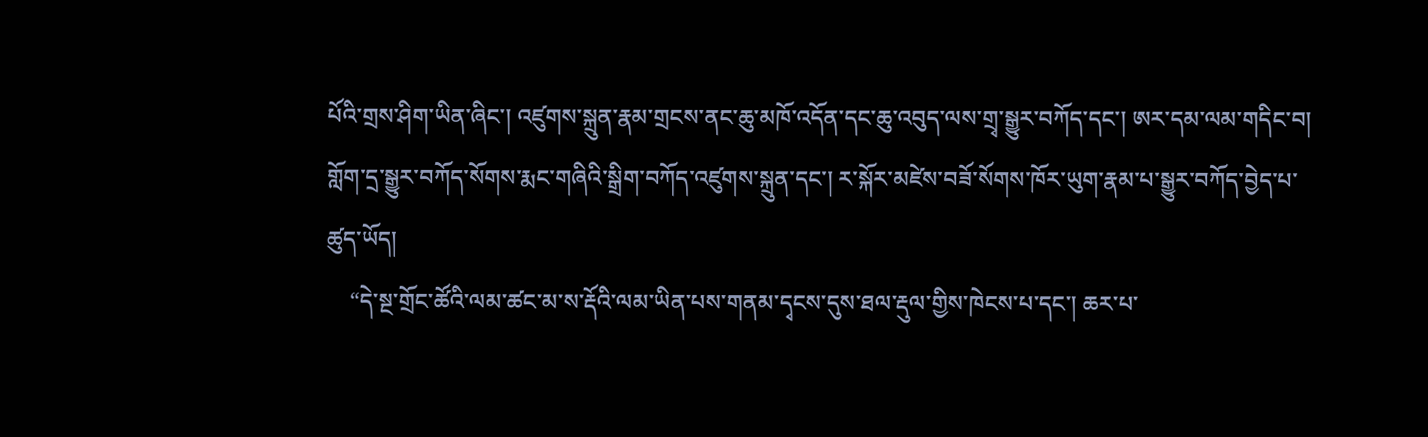པོའི་གྲས་ཤིག་ཡིན་ཞིང་། འཛུགས་སྐྲུན་རྣམ་གྲངས་ནང་ཆུ་མཁོ་འདོན་དང་ཆུ་འབུད་ལས་གྲྭ་སྒྱུར་བཀོད་དང་། ཨར་དམ་ལམ་གདིང་བ། གློག་དྲ་སྒྱུར་བཀོད་སོགས་རྨང་གཞིའི་སྒྲིག་བཀོད་འཛུགས་སྐྲུན་དང་། ར་སྐོར་མཛེས་བཟོ་སོགས་ཁོར་ཡུག་རྣམ་པ་སྒྱུར་བཀོད་བྱེད་པ་ཚུད་ཡོད།
    “དེ་སྔ་གྲོང་ཚོའི་ལམ་ཚང་མ་ས་རྡོའི་ལམ་ཡིན་པས་གནམ་དྭངས་དུས་ཐལ་རྡུལ་གྱིས་ཁེངས་པ་དང་། ཆར་པ་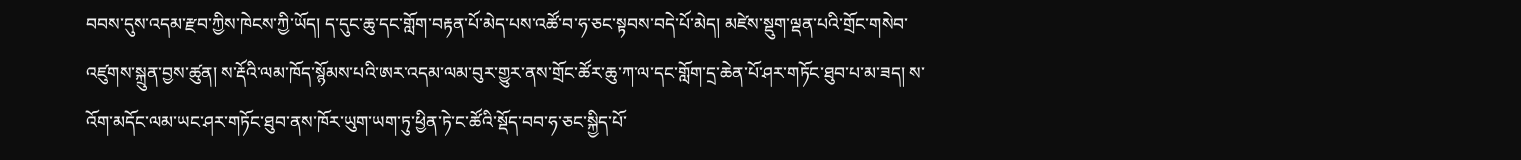བབས་དུས་འདམ་རྫབ་ཀྱིས་ཁེངས་ཀྱི་ཡོད། ད་དུང་ཆུ་དང་གློག་བརྟན་པོ་མེད་པས་འཚོ་བ་ཧ་ཅང་སྟབས་བདེ་པོ་མེད། མཛེས་སྡུག་ལྡན་པའི་གྲོང་གསེབ་འཛུགས་སྐྲུན་བྱས་ཚུན། ས་རྡོའི་ལམ་ཁོད་སྙོམས་པའི་ཨར་འདམ་ལམ་བུར་གྱུར་ནས་གྲོང་ཚོར་ཆུ་ཀ་ལ་དང་གློག་དྲ་ཆེན་པོ་ཤར་གཏོང་ཐུབ་པ་མ་ཟད། ས་འོག་མདོང་ལམ་ཡང་ཤར་གཏོང་ཐུབ་ནས་ཁོར་ཡུག་ཡག་ཏུ་ཕྱིན་ཏེ་ང་ཚོའི་སྡོད་བབ་ཧ་ཅང་སྐྱིད་པོ་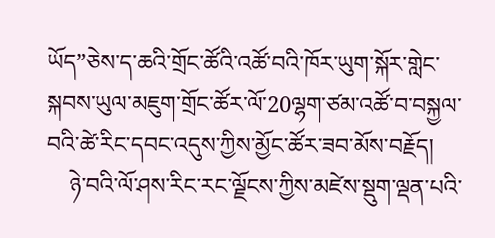ཡོད”ཅེས་ད་ཆའི་གྲོང་ཚོའི་འཚོ་བའི་ཁོར་ཡུག་སྐོར་གླེང་སྐབས་ཡུལ་མཇུག་གྲོང་ཚོར་ལོ་20ལྷག་ཙམ་འཚོ་བ་བསྐྱལ་བའི་ཚེ་རིང་དབང་འདུས་ཀྱིས་མྱོང་ཚོར་ཟབ་མོས་བརྗོད།
    ཉེ་བའི་ལོ་ཤས་རིང་རང་ལྗོངས་ཀྱིས་མཛེས་སྡུག་ལྡན་པའི་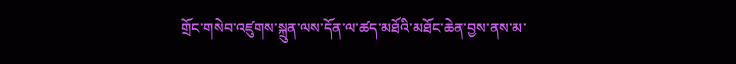གྲོང་གསེབ་འཛུགས་སྐྲུན་ལས་དོན་ལ་ཚད་མཐོའི་མཐོང་ཆེན་བྱས་ནས་མ་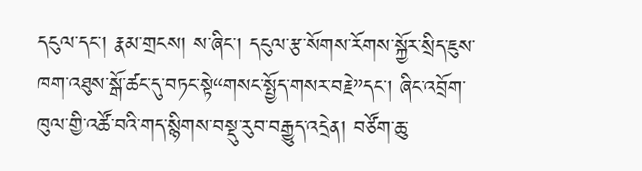དངུལ་དང་། རྣམ་གྲངས། ས་ཞིང་། དངུལ་རྩ་སོགས་རོགས་སྐྱོར་སྲིད་ཇུས་ཁག་འཐུས་སྒོ་ཚང་དུ་བཏང་སྟེ“གསང་སྤྱོད་གསར་བརྗེ”དང་། ཞིང་འབྲོག་ཁུལ་གྱི་འཚོ་བའི་གད་སྙིགས་བསྡུ་རུབ་བརྒྱུད་འདྲེན། བཙོག་ཆུ་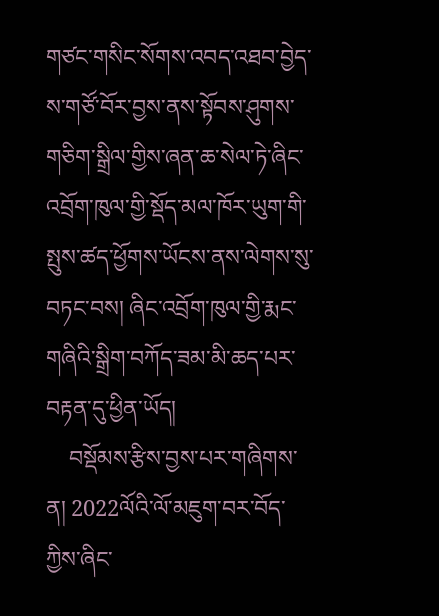གཙང་གསིང་སོགས་འབད་འཐབ་བྱེད་ས་གཙོ་བོར་བྱས་ནས་སྟོབས་ཤུགས་གཅིག་སྒྲིལ་གྱིས་ཞན་ཆ་སེལ་ཏེ་ཞིང་འབྲོག་ཁུལ་གྱི་སྡོད་མལ་ཁོར་ཡུག་གི་སྤུས་ཚད་ཕྱོགས་ཡོངས་ནས་ལེགས་སུ་བཏང་བས། ཞིང་འབྲོག་ཁུལ་གྱི་རྨང་གཞིའི་སྒྲིག་བཀོད་ཟམ་མི་ཆད་པར་བརྟན་དུ་ཕྱིན་ཡོད།
    བསྡོམས་རྩིས་བྱས་པར་གཞིགས་ན། 2022ལོའི་ལོ་མཇུག་བར་བོད་ཀྱིས་ཞིང་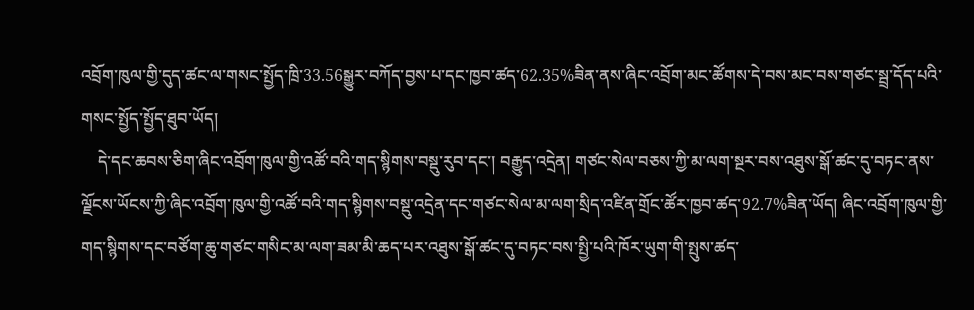འབྲོག་ཁུལ་གྱི་དུད་ཚང་ལ་གསང་སྤྱོད་ཁྲི་33.56སྒྱུར་བཀོད་བྱས་པ་དང་ཁྱབ་ཚད་62.35%ཟིན་ནས་ཞིང་འབྲོག་མང་ཚོགས་དེ་བས་མང་བས་གཙང་སྦྲ་དོད་པའི་གསང་སྤྱོད་སྤྱོད་ཐུབ་ཡོད།
    དེ་དང་ཆབས་ཅིག་ཞིང་འབྲོག་ཁུལ་གྱི་འཚོ་བའི་གད་སྙིགས་བསྡུ་རུབ་དང་། བརྒྱུད་འདྲེན། གཙང་སེལ་བཅས་ཀྱི་མ་ལག་སྔར་བས་འཐུས་སྒོ་ཚང་དུ་བཏང་ནས་ལྗོངས་ཡོངས་ཀྱི་ཞིང་འབྲོག་ཁུལ་གྱི་འཚོ་བའི་གད་སྙིགས་བསྡུ་འདྲེན་དང་གཙང་སེལ་མ་ལག་སྲིད་འཛིན་གྲོང་ཚོར་ཁྱབ་ཚད་92.7%ཟིན་ཡོད། ཞིང་འབྲོག་ཁུལ་གྱི་གད་སྙིགས་དང་བཙོག་ཆུ་གཙང་གསིང་མ་ལག་ཟམ་མི་ཆད་པར་འཐུས་སྒོ་ཚང་དུ་བཏང་བས་སྤྱི་པའི་ཁོར་ཡུག་གི་སྤུས་ཚད་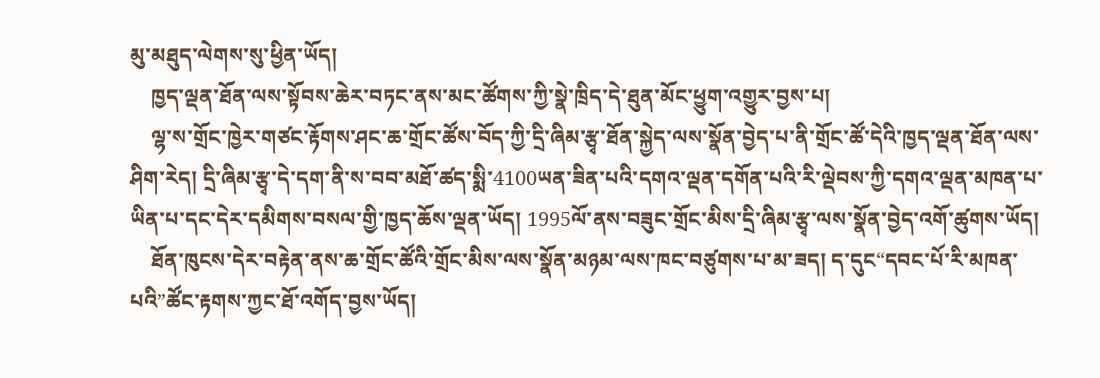མུ་མཐུད་ལེགས་སུ་ཕྱིན་ཡོད།
    ཁྱད་ལྡན་ཐོན་ལས་སྟོབས་ཆེར་བཏང་ནས་མང་ཚོགས་ཀྱི་སྣེ་ཁྲིད་དེ་ཐུན་མོང་ཕྱུག་འགྱུར་བྱས་པ།
    ལྷ་ས་གྲོང་ཁྱེར་གཙང་རྟོགས་ཤང་ཆ་གྲོང་ཚོས་བོད་ཀྱི་དྲི་ཞིམ་རྩྭ་ཐོན་སྐྱེད་ལས་སྣོན་བྱེད་པ་ནི་གྲོང་ཚོ་དེའི་ཁྱད་ལྡན་ཐོན་ལས་ཤིག་རེད། དྲི་ཞིམ་རྩྭ་དེ་དག་ནི་ས་བབ་མཐོ་ཚད་སྨི་4100ཡན་ཟིན་པའི་དགའ་ལྡན་དགོན་པའི་རི་ལྡེབས་ཀྱི་དགའ་ལྡན་མཁན་པ་ཡིན་པ་དང་དེར་དམིགས་བསལ་གྱི་ཁྱད་ཆོས་ལྡན་ཡོད། 1995ལོ་ནས་བཟུང་གྲོང་མིས་དྲི་ཞིམ་རྩྭ་ལས་སྣོན་བྱེད་འགོ་ཚུགས་ཡོད།
    ཐོན་ཁུངས་དེར་བརྟེན་ནས་ཆ་གྲོང་ཚོའི་གྲོང་མིས་ལས་སྣོན་མཉམ་ལས་ཁང་བཙུགས་པ་མ་ཟད། ད་དུང“དབང་པོ་རི་མཁན་པའི”ཚོང་རྟགས་ཀྱང་ཐོ་འགོད་བྱས་ཡོད།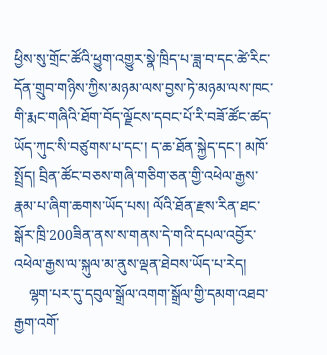ཕྱིས་སུ་གྲོང་ཚོའི་ཕྱུག་འགྱུར་སྣེ་ཁྲིད་པ་ཟླ་བ་དང་ཚེ་རིང་དོན་གྲུབ་གཉིས་ཀྱིས་མཉམ་ལས་བྱས་ཏེ་མཉམ་ལས་ཁང་གི་རྨང་གཞིའི་ཐོག་བོད་ལྗོངས་དབང་པོ་རི་བཟོ་ཚོང་ཚད་ཡོད་ཀུང་སི་བཙུགས་པ་དང་། ད་ཆ་ཐོན་སྐྱེད་དང་། མཁོ་སྤྲོད། བྲིན་ཚོང་བཅས་གཞི་གཅིག་ཅན་གྱི་འཕེལ་རྒྱས་རྣམ་པ་ཞིག་ཆགས་ཡོད་པས། ལོའི་ཐོན་རྫས་རིན་ཐང་སྒོར་ཁྲི་200ཟིན་ནས་ས་གནས་དེ་གའི་དཔལ་འབྱོར་འཕེལ་རྒྱས་ལ་སྐུལ་མ་ནུས་ལྡན་ཐེབས་ཡོད་པ་རེད།
    ལྷག་པར་དུ་དབུལ་སྒྲོལ་འགག་སྒྲོལ་གྱི་དམག་འཐབ་རྒྱག་འགོ་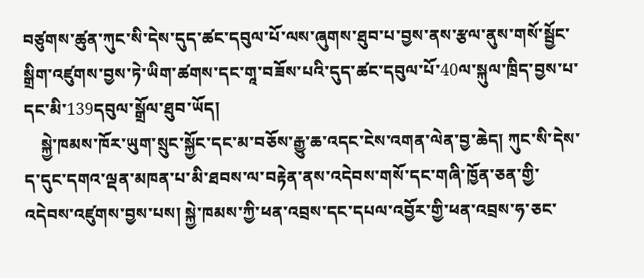བཙུགས་ཚུན་ཀུང་སི་དེས་དུད་ཚང་དབུལ་པོ་ལས་ཞུགས་ཐུབ་པ་བྱས་ནས་རྩལ་ནུས་གསོ་སྦྱོང་སྒྲིག་འཛུགས་བྱས་ཏེ་ཡིག་ཚགས་དང་གཱ་བཟོས་པའི་དུད་ཚང་དབུལ་པོ་40ལ་སྐུལ་ཁྲིད་བྱས་པ་དང་མི་139དབུལ་སྒྲོལ་ཐུབ་ཡོད།
    སྐྱེ་ཁམས་ཁོར་ཡུག་སྲུང་སྐྱོང་དང་མ་བཅོས་རྒྱུ་ཆ་འདང་ངེས་འགན་ལེན་བྱ་ཆེད། ཀུང་སི་དེས་ད་དུང་དགའ་ལྡན་མཁན་པ་མི་ཐབས་ལ་བརྟེན་ནས་འདེབས་གསོ་དང་གཞི་ཁྱོན་ཅན་གྱི་འདེབས་འཛུགས་བྱས་པས། སྐྱེ་ཁམས་ཀྱི་ཕན་འབྲས་དང་དཔལ་འབྱོར་གྱི་ཕན་འབྲས་ཧ་ཅང་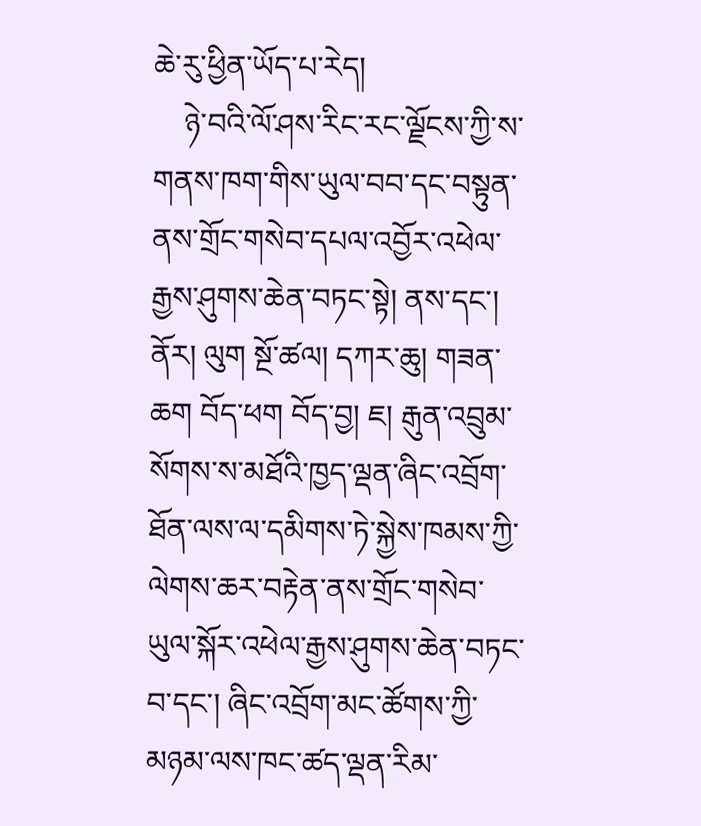ཆེ་རུ་ཕྱིན་ཡོད་པ་རེད།
    ཉེ་བའི་ལོ་ཤས་རིང་རང་ལྗོངས་ཀྱི་ས་གནས་ཁག་གིས་ཡུལ་བབ་དང་བསྟུན་ནས་གྲོང་གསེབ་དཔལ་འབྱོར་འཕེལ་རྒྱས་ཤུགས་ཆེན་བཏང་སྟེ། ནས་དང་། ནོར། ལུག སྔོ་ཚལ། དཀར་ཆུ། གཟན་ཆག བོད་ཕག བོད་བྱ། ཇ། རྒུན་འབྲུམ་སོགས་ས་མཐོའི་ཁྱད་ལྡན་ཞིང་འབྲོག་ཐོན་ལས་ལ་དམིགས་ཏེ་སྐྱེས་ཁམས་ཀྱི་ལེགས་ཆར་བརྟེན་ནས་གྲོང་གསེབ་ཡུལ་སྐོར་འཕེལ་རྒྱས་ཤུགས་ཆེན་བཏང་བ་དང་། ཞིང་འབྲོག་མང་ཚོགས་ཀྱི་མཉམ་ལས་ཁང་ཚད་ལྡན་རིམ་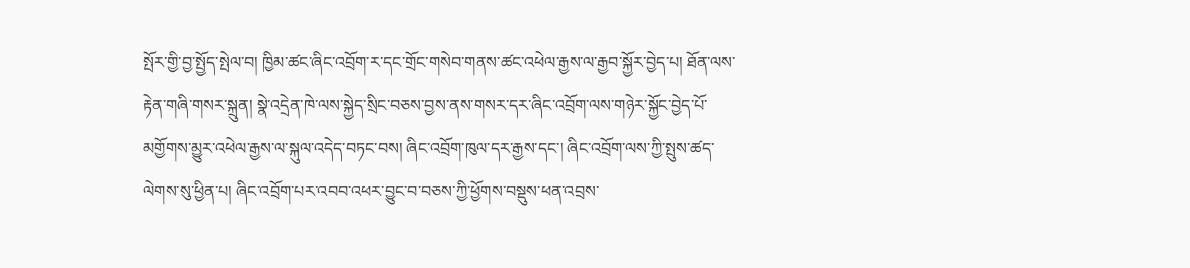སྤོར་གྱི་བྱ་སྤྱོད་སྤེལ་བ། ཁྱིམ་ཚང་ཞིང་འབྲོག་ར་དང་གྲོང་གསེབ་གནས་ཚང་འཕེལ་རྒྱས་ལ་རྒྱབ་སྐྱོར་བྱེད་པ། ཐོན་ལས་རྟེན་གཞི་གསར་སྐྲུན། སྣེ་འདྲེན་ཁེ་ལས་སྐྱེད་སྲིང་བཅས་བྱས་ནས་གསར་དར་ཞིང་འབྲོག་ལས་གཉེར་སྐྱོང་བྱེད་པོ་མགྱོགས་མྱུར་འཕེལ་རྒྱས་ལ་སྐུལ་འདེད་བཏང་བས། ཞིང་འབྲོག་ཁུལ་དར་རྒྱས་དང་། ཞིང་འབྲོག་ལས་ཀྱི་སྤུས་ཚད་ལེགས་སུ་ཕྱིན་པ། ཞིང་འབྲོག་པར་འབབ་འཕར་བྱུང་བ་བཅས་ཀྱི་ཕྱོགས་བསྡུས་ཕན་འབྲས་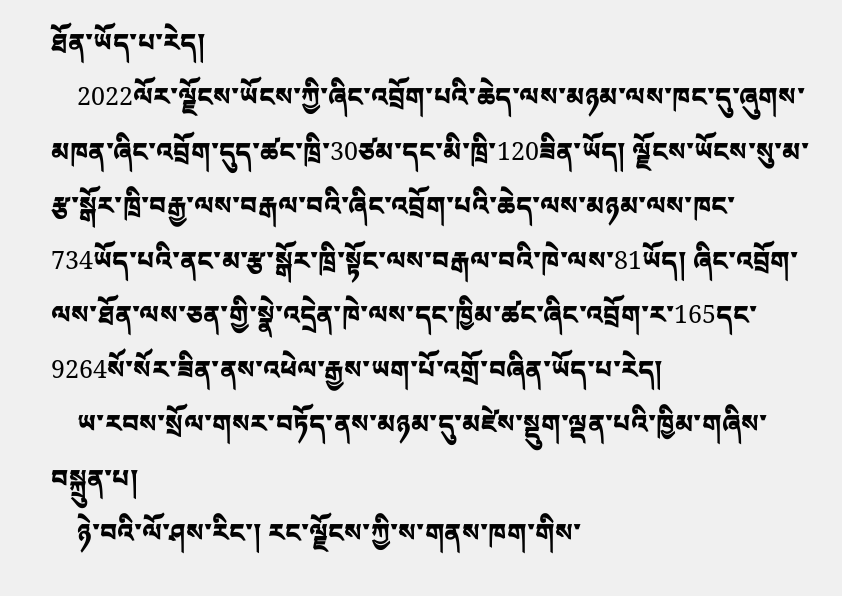ཐོན་ཡོད་པ་རེད།
    2022ལོར་ལྗོངས་ཡོངས་ཀྱི་ཞིང་འབྲོག་པའི་ཆེད་ལས་མཉམ་ལས་ཁང་དུ་ཞུགས་མཁན་ཞིང་འབྲོག་དུད་ཚང་ཁྲི་30ཙམ་དང་མི་ཁྲི་120ཟིན་ཡོད། ལྗོངས་ཡོངས་སུ་མ་རྩ་སྒོར་ཁྲི་བརྒྱ་ལས་བརྒལ་བའི་ཞིང་འབྲོག་པའི་ཆེད་ལས་མཉམ་ལས་ཁང་734ཡོད་པའི་ནང་མ་རྩ་སྒོར་ཁྲི་སྟོང་ལས་བརྒལ་བའི་ཁེ་ལས་81ཡོད། ཞིང་འབྲོག་ལས་ཐོན་ལས་ཅན་གྱི་སྣེ་འདྲེན་ཁེ་ལས་དང་ཁྱིམ་ཚང་ཞིང་འབྲོག་ར་165དང་9264སོ་སོར་ཟིན་ནས་འཕེལ་རྒྱས་ཡག་པོ་འགྲོ་བཞིན་ཡོད་པ་རེད།
    ཡ་རབས་སྲོལ་གསར་བཏོད་ནས་མཉམ་དུ་མཛེས་སྡུག་ལྡན་པའི་ཁྱིམ་གཞིས་བསྐྲུན་པ།
    ཉེ་བའི་ལོ་ཤས་རིང་། རང་ལྗོངས་ཀྱི་ས་གནས་ཁག་གིས་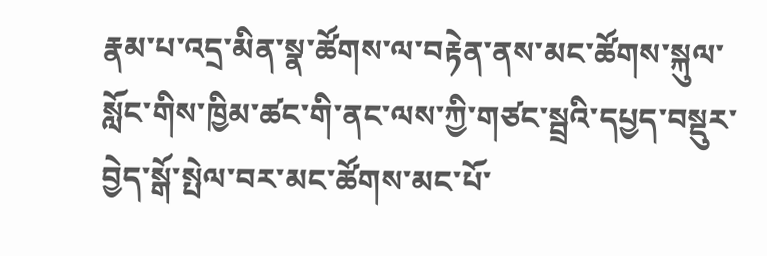རྣམ་པ་འདྲ་མིན་སྣ་ཚོགས་ལ་བརྟེན་ནས་མང་ཚོགས་སྐུལ་སློང་གིས་ཁྱིམ་ཚང་གི་ནང་ལས་ཀྱི་གཙང་སྦྲའི་དཔྱད་བསྡུར་བྱེད་སྒོ་སྤེལ་བར་མང་ཚོགས་མང་པོ་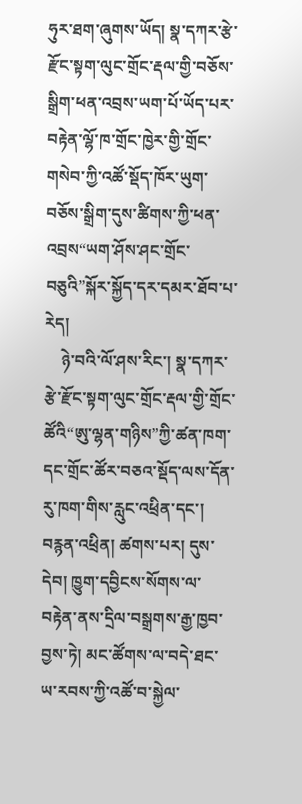ཧུར་ཐག་ཞུགས་ཡོད། སྣ་དཀར་རྩེ་རྫོང་སྟག་ལུང་གྲོང་རྡལ་གྱི་བཅོས་སྒྲིག་ཕན་འབྲས་ཡག་པོ་ཡོད་པར་བརྟེན་ལྷོ་ཁ་གྲོང་ཁྱེར་གྱི་གྲོང་གསེབ་ཀྱི་འཚོ་སྡོད་ཁོར་ཡུག་བཅོས་སྒྲིག་དུས་ཚིགས་ཀྱི་ཕན་འབྲས“ཡག་ཤོས་ཤང་གྲོང་བཅུའི”སྐོར་སྐྱོད་དར་དམར་ཐོབ་པ་རེད།
    ཉེ་བའི་ལོ་ཤས་རིང་། སྣ་དཀར་རྩེ་རྫོང་སྟག་ལུང་གྲོང་རྡལ་གྱི་གྲོང་ཚོའི“ཨུ་ལྷན་གཉིས”ཀྱི་ཚན་ཁག་དང་གྲོང་ཚོར་བཅའ་སྡོད་ལས་དོན་རུ་ཁག་གིས་རླུང་འཕྲིན་དང་། བརྙན་འཕྲིན། ཚགས་པར། དུས་དེབ། ཁྱུག་དབྱིངས་སོགས་ལ་བརྟེན་ནས་དྲིལ་བསྒྲགས་རྒྱ་ཁྱབ་བྱས་ཏེ། མང་ཚོགས་ལ་བདེ་ཐང་ཡ་རབས་ཀྱི་འཚོ་བ་སྐྱེལ་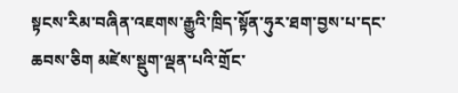སྟངས་རིམ་བཞིན་འཇགས་རྒྱུའི་ཁྲིད་སྟོན་ཧུར་ཐག་བྱས་པ་དང་ཆབས་ཅིག མཛེས་སྡུག་ལྡན་པའི་གྲོང་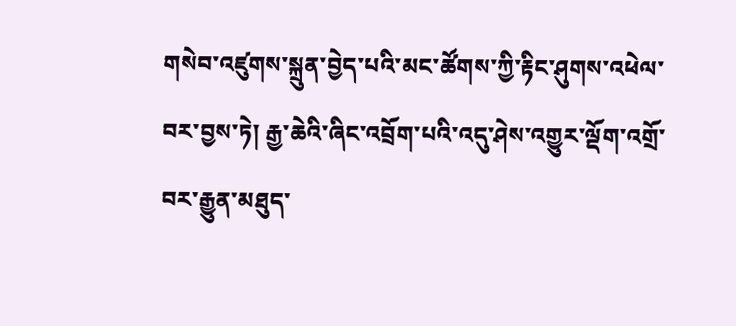གསེབ་འཛུགས་སྐྲུན་བྱེད་པའི་མང་ཚོགས་ཀྱི་རྟིང་ཤུགས་འཕེལ་བར་བྱས་ཏེ། རྒྱ་ཆེའི་ཞིང་འབྲོག་པའི་འདུ་ཤེས་འགྱུར་ལྡོག་འགྲོ་བར་རྒྱུན་མཐུད་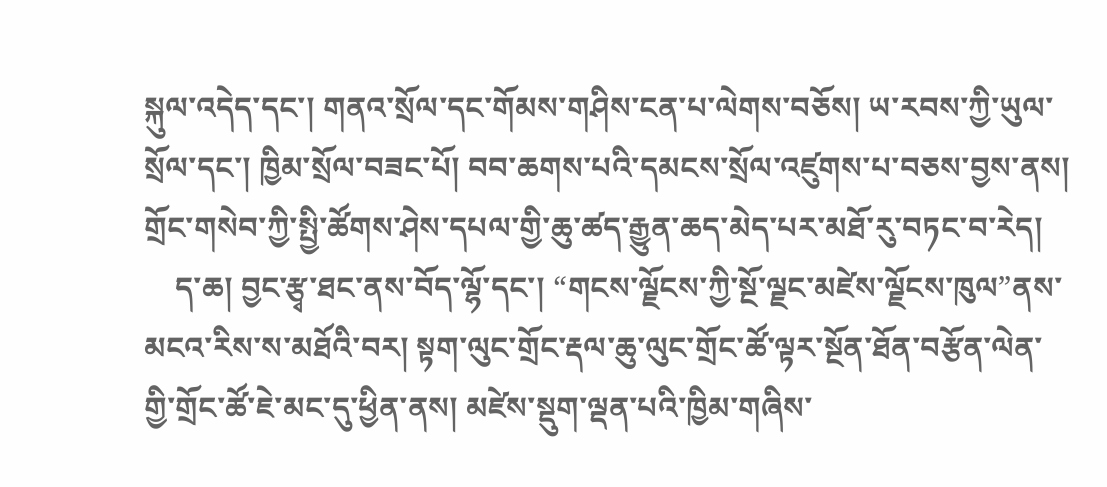སྐུལ་འདེད་དང་། གནའ་སྲོལ་དང་གོམས་གཤིས་ངན་པ་ལེགས་བཅོས། ཡ་རབས་ཀྱི་ཡུལ་སྲོལ་དང་། ཁྱིམ་སྲོལ་བཟང་པོ། བབ་ཆགས་པའི་དམངས་སྲོལ་འཛུགས་པ་བཅས་བྱས་ནས། གྲོང་གསེབ་ཀྱི་སྤྱི་ཚོགས་ཤེས་དཔལ་གྱི་ཆུ་ཚད་རྒྱུན་ཆད་མེད་པར་མཐོ་རུ་བཏང་བ་རེད།
    ད་ཆ། བྱང་རྩྭ་ཐང་ནས་བོད་ལྷོ་དང་། “གངས་ལྗོངས་ཀྱི་སྔོ་ལྗང་མཛེས་ལྗོངས་ཁུལ”ནས་མངའ་རིས་ས་མཐོའི་བར། སྟག་ལུང་གྲོང་རྡལ་ཆུ་ལུང་གྲོང་ཚོ་ལྟར་སྔོན་ཐོན་བརྩོན་ལེན་གྱི་གྲོང་ཚོ་ཇེ་མང་དུ་ཕྱིན་ནས། མཛེས་སྡུག་ལྡན་པའི་ཁྱིམ་གཞིས་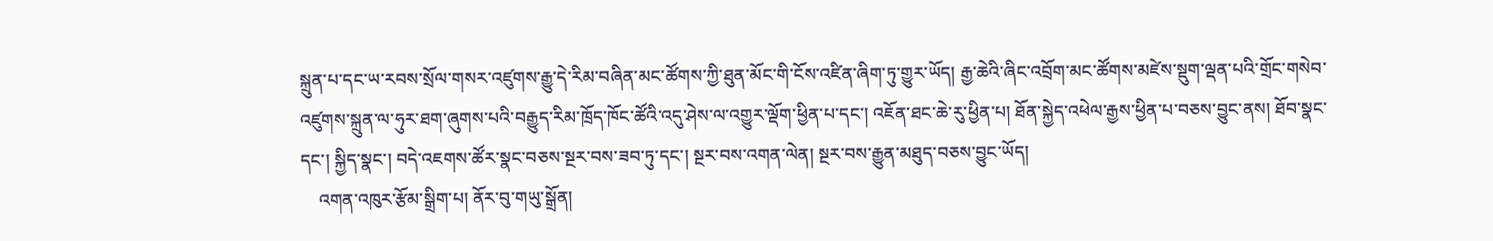སྐྲུན་པ་དང་ཡ་རབས་སྲོལ་གསར་འཛུགས་རྒྱུ་དེ་རིམ་བཞིན་མང་ཚོགས་ཀྱི་ཐུན་མོང་གི་ངོས་འཛིན་ཞིག་ཏུ་གྱུར་ཡོད། རྒྱ་ཆེའི་ཞིང་འབྲོག་མང་ཚོགས་མཛེས་སྡུག་ལྡན་པའི་གྲོང་གསེབ་འཛུགས་སྐྲུན་ལ་ཧུར་ཐག་ཞུགས་པའི་བརྒྱུད་རིམ་ཁྲོད་ཁོང་ཚོའི་འདུ་ཤེས་ལ་འགྱུར་ལྡོག་ཕྱིན་པ་དང་། འཇོན་ཐང་ཆེ་རུ་ཕྱིན་པ། ཐོན་སྐྱེད་འཕེལ་རྒྱས་ཕྱིན་པ་བཅས་བྱུང་ནས། ཐོབ་སྣང་དང་། སྐྱིད་སྣང་། བདེ་འཇགས་ཚོར་སྣང་བཅས་སྔར་བས་ཟབ་ཏུ་དང་། སྔར་བས་འགན་ལེན། སྔར་བས་རྒྱུན་མཐུད་བཅས་བྱུང་ཡོད།
    འགན་འཁུར་རྩོམ་སྒྲིག་པ། ནོར་བུ་གཡུ་སྒྲོན།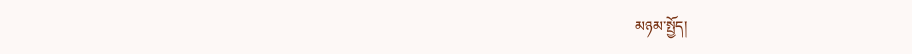མཉམ་སྤྱོད།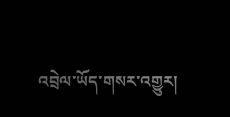འབྲེལ་ཡོད་གསར་འགྱུར།